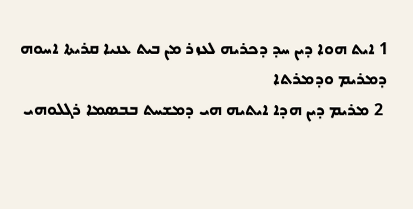1 ܐܝܬ ܗܘܐ ܕܝܢ ܚܕ ܕܟܪܝܗ ܠܥܙܪ ܡܢ ܒܝܬ ܥܢܝܐ ܩܪܝܬܐ ܐܚܘܗ ܕܡܪܝܡ ܘܕܡܪܬܐ
 2 ܡܪܝܡ ܕܝܢ ܗܕܐ ܐܝܬܝܗ ܗܝ ܕܡܫܚܬ ܒܒܤܡܐ ܪܓܠܘܗܝ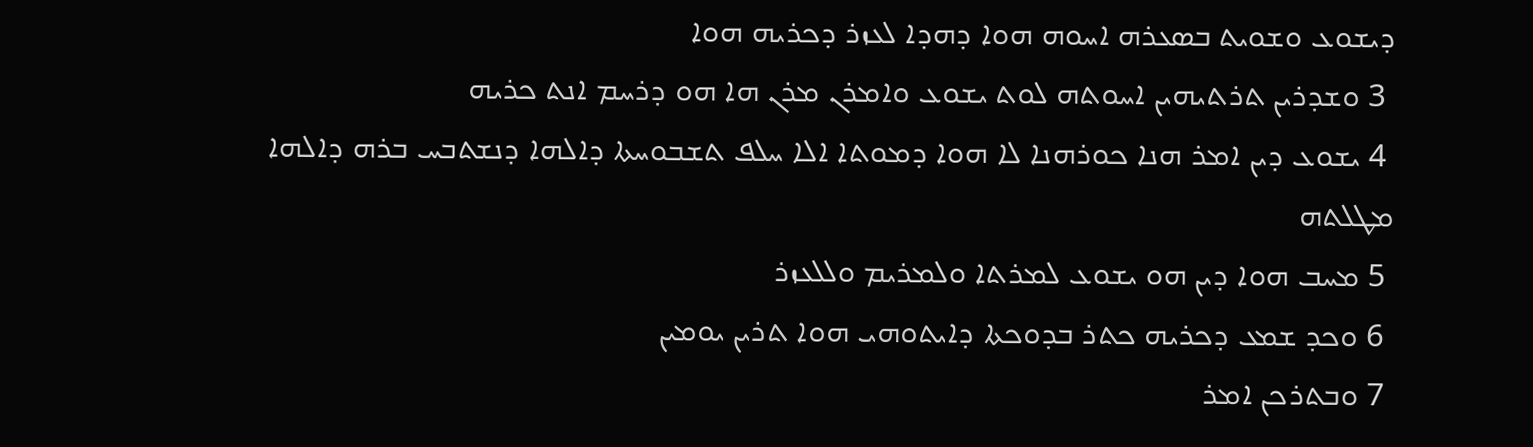ܕܝܫܘܥ ܘܫܘܝܬ ܒܤܥܪܗ ܐܚܘܗ ܗܘܐ ܕܗܕܐ ܠܥܙܪ ܕܟܪܝܗ ܗܘܐ
 3 ܘܫܕܪܝܢ ܬܪܬܝܗܝܢ ܐܚܘܬܗ ܠܘܬ ܝܫܘܥ ܘܐܡܪܢ ܡܪܢ ܗܐ ܗܘ ܕܪܚܡ ܐܢܬ ܟܪܝܗ
 4 ܝܫܘܥ ܕܝܢ ܐܡܪ ܗܢܐ ܟܘܪܗܢܐ ܠܐ ܗܘܐ ܕܡܘܬܐ ܐܠܐ ܚܠܦ ܬܫܒܘܚܬܐ ܕܐܠܗܐ ܕܢܫܬܒܚ ܒܪܗ ܕܐܠܗܐ ܡܛܠܬܗ
 5 ܡܚܒ ܗܘܐ ܕܝܢ ܗܘ ܝܫܘܥ ܠܡܪܬܐ ܘܠܡܪܝܡ ܘܠܠܥܙܪ
 6 ܘܟܕ ܫܡܥ ܕܟܪܝܗ ܟܬܪ ܒܕܘܟܬܐ ܕܐܝܬܘܗܝ ܗܘܐ ܬܪܝܢ ܝܘܡܝܢ
 7 ܘܒܬܪܟܢ ܐܡܪ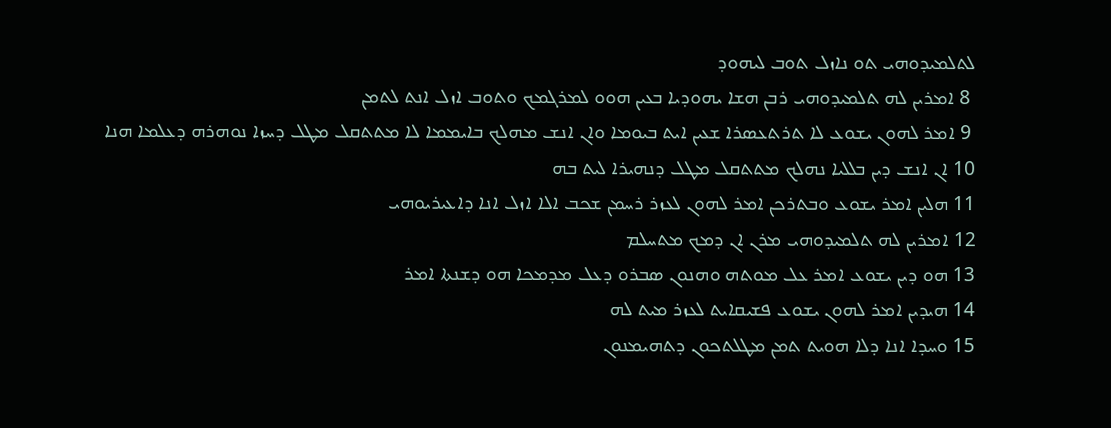ܠܬܠܡܝܕܘܗܝ ܬܘ ܢܐܙܠ ܬܘܒ ܠܝܗܘܕ
 8 ܐܡܪܝܢ ܠܗ ܬܠܡܝܕܘܗܝ ܪܒܢ ܗܫܐ ܝܗܘܕܝܐ ܒܥܝܢ ܗܘܘ ܠܡܪܓܡܟ ܘܬܘܒ ܐܙܠ ܐܢܬ ܠܬܡܢ
 9 ܐܡܪ ܠܗܘܢ ܝܫܘܥ ܠܐ ܬܪܬܥܤܪܐ ܫܥܝܢ ܐܝܬ ܒܝܘܡܐ ܘܐܢ ܐܢܫ ܡܗܠܟ ܒܐܝܡܡܐ ܠܐ ܡܬܬܩܠ ܡܛܠ ܕܚܙܐ ܢܘܗܪܗ ܕܥܠܡܐ ܗܢܐ
10 ܐܢ ܐܢܫ ܕܝܢ ܒܠܠܝܐ ܢܗܠܟ ܡܬܬܩܠ ܡܛܠ ܕܢܗܝܪܐ ܠܝܬ ܒܗ
11 ܗܠܝܢ ܐܡܪ ܝܫܘܥ ܘܒܬܪܟܢ ܐܡܪ ܠܗܘܢ ܠܥܙܪ ܪܚܡܢ ܫܟܒ ܐܠܐ ܐܙܠ ܐܢܐ ܕܐܥܝܪܝܘܗܝ
12 ܐܡܪܝܢ ܠܗ ܬܠܡܝܕܘܗܝ ܡܪܢ ܐܢ ܕܡܟ ܡܬܚܠܡ
13 ܗܘ ܕܝܢ ܝܫܘܥ ܐܡܪ ܥܠ ܡܘܬܗ ܘܗܢܘܢ ܤܒܪܘ ܕܥܠ ܡܕܡܟܐ ܗܘ ܕܫܢܬܐ ܐܡܪ
14 ܗܝܕܝܢ ܐܡܪ ܠܗܘܢ ܝܫܘܥ ܦܫܝܩܐܝܬ ܠܥܙܪ ܡܝܬ ܠܗ
15 ܘܚܕܐ ܐܢܐ ܕܠܐ ܗܘܝܬ ܬܡܢ ܡܛܠܬܟܘܢ ܕܬܗܝܡܢܘܢ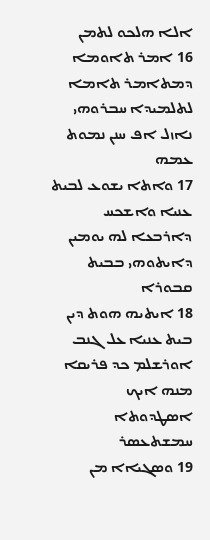ܐܠܐ ܗܠܟܘ ܠܬܡܢ
16 ܐܡܪ ܬܐܘܡܐ ܕܡܬܐܡܪ ܬܐܡܐ ܠܬܠܡܝܕܐ ܚܒܪܘܗܝ ܢܐܙܠ ܐܦ ܚܢܢ ܢܡܘܬ ܥܡܗ
17 ܘܐܬܐ ܝܫܘܥ ܠܒܝܬ ܥܢܝܐ ܘܐܫܟܚ ܕܐܪܒܥܐ ܠܗ ܝܘܡܝܢ ܕܐܝܬܘܗܝ ܒܒܝܬ ܩܒܘܪܐ
18 ܐܝܬܝܗ ܗܘܬ ܕܝܢ ܒܝܬ ܥܢܝܐ ܥܠ ܓܢܒ ܐܘܪܫܠܡ ܟܕ ܦܪܝܩܐ ܡܢܗ ܐܝܟ ܐܤܛܕܘܬܐ ܚܡܫܬܥܤܪ
19 ܘܤܓܝܐܐ ܡܢ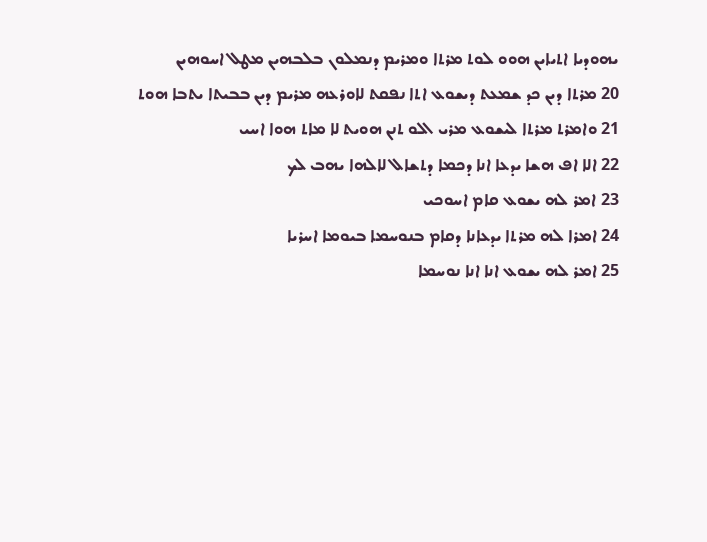ܝܗܘܕܝܐ ܐܬܝܐܝܢ ܗܘܘ ܠܘܬ ܡܪܬܐ ܘܡܪܝܡ ܕܢܡܠܘܢ ܒܠܒܗܝܢ ܡܛܠ ܐܚܘܗܝܢ
20 ܡܪܬܐ ܕܝܢ ܟܕ ܫܡܥܬ ܕܝܫܘܥ ܐܬܐ ܢܦܩܬ ܠܐܘܪܥܗ ܡܪܝܡ ܕܝܢ ܒܒܝܬܐ ܝܬܒܐ ܗܘܬ
21 ܘܐܡܪܬ ܡܪܬܐ ܠܝܫܘܥ ܡܪܝ ܐܠܘ ܬܢܢ ܗܘܝܬ ܠܐ ܡܐܬ ܗܘܐ ܐܚܝ
22 ܐܠܐ ܐܦ ܗܫܐ ܝܕܥܐ ܐܢܐ ܕܟܡܐ ܕܬܫܐܠ ܠܐܠܗܐ ܝܗܒ ܠܟ
23 ܐܡܪ ܠܗ ܝܫܘܥ ܩܐܡ ܐܚܘܟܝ
24 ܐܡܪܐ ܠܗ ܡܪܬܐ ܝܕܥܐܢܐ ܕܩܐܡ ܒܢܘܚܡܐ ܒܝܘܡܐ ܐܚܪܝܐ
25 ܐܡܪ ܠܗ ܝܫܘܥ ܐܢܐ ܐܢܐ ܢܘܚܡܐ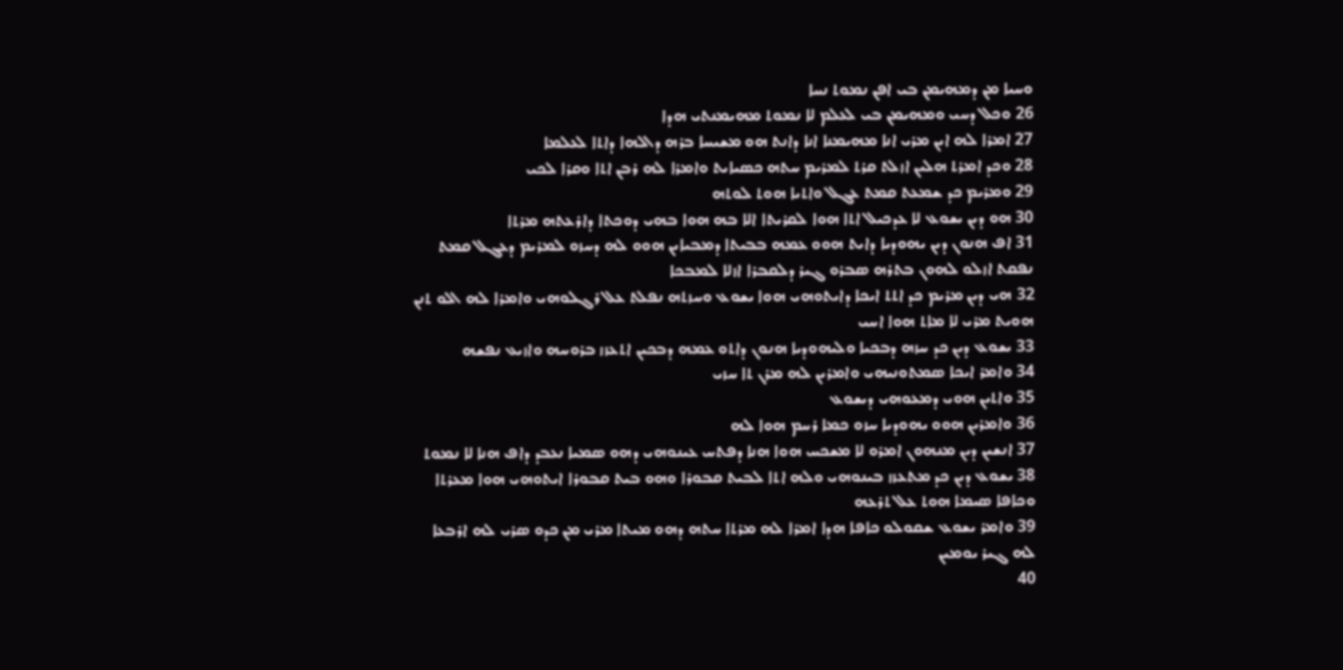ܘܚܝܐ ܡܢ ܕܡܗܝܡܢ ܒܝ ܐܦܢ ܢܡܘܬ ܢܚܐ
26 ܘܟܠ ܕܚܝ ܘܡܗܝܡܢ ܒܝ ܠܥܠܡ ܠܐ ܢܡܘܬ ܡܗܝܡܢܬܝ ܗܕܐ
27 ܐܡܪܐ ܠܗ ܐܝܢ ܡܪܝ ܐܢܐ ܡܗܝܡܢܐ ܐܢܐ ܕܐܢܬ ܗܘ ܡܫܝܚܐ ܒܪܗ ܕܐܠܗܐ ܕܐܬܐ ܠܥܠܡܐ
28 ܘܟܕ ܐܡܪܬ ܗܠܝܢ ܐܙܠܬ ܩܪܬ ܠܡܪܝܡ ܚܬܗ ܟܤܝܐܝܬ ܘܐܡܪܐ ܠܗ ܪܒܢ ܐܬܐ ܘܩܪܐ ܠܟܝ
29 ܘܡܪܝܡ ܟܕ ܫܡܥܬ ܩܡܬ ܥܓܠ ܘܐܬܝܐ ܗܘܬ ܠܘܬܗ
30 ܗܘ ܕܝܢ ܝܫܘܥ ܠܐ ܥܕܟܝܠ ܐܬܐ ܗܘܐ ܠܩܪܝܬܐ ܐܠܐ ܒܗ ܗܘܐ ܒܗܝ ܕܘܟܬܐ ܕܐܪܥܬܗ ܡܪܬܐ
31 ܐܦ ܗܢܘܢ ܕܝܢ ܝܗܘܕܝܐ ܕܐܝܬ ܗܘܘ ܥܡܗ ܒܒܝܬܐ ܕܡܒܝܐܝܢ ܗܘܘ ܠܗ ܕܚܙܘ ܠܡܪܝܡ ܕܥܓܠ ܩܡܬ ܢܦܩܬ ܐܙܠܘ ܠܗܘܢ ܒܬܪܗ ܤܒܪܘ ܓܝܪ ܕܠܩܒܪܐ ܐܙܠܐ ܠܡܒܟܐ
32 ܗܝ ܕܝܢ ܡܪܝܡ ܟܕ ܐܬܬ ܐܝܟܐ ܕܐܝܬܘܗܝ ܗܘܐ ܝܫܘܥ ܘܚܙܬܗ ܢܦܠܬ ܥܠ ܪܓܠܘܗܝ ܘܐܡܪܐ ܠܗ ܐܠܘ ܬܢܢ ܗܘܝܬ ܡܪܝ ܠܐ ܡܐܬ ܗܘܐ ܐܚܝ
33 ܝܫܘܥ ܕܝܢ ܟܕ ܚܙܗ ܕܒܟܝܐ ܘܠܝܗܘܕܝܐ ܗܢܘܢ ܕܐܬܘ ܥܡܗ ܕܒܟܝܢ ܐܬܥܙܙ ܒܪܘܚܗ ܘܐܙܝܥ ܢܦܫܗ
34 ܘܐܡܪ ܐܝܟܐ ܤܡܬܘܢܝܗܝ ܘܐܡܪܝܢ ܠܗ ܡܪܢ ܬܐ ܚܙܝ
35 ܘܐܬܝܢ ܗܘܝ ܕܡܥܘܗܝ ܕܝܫܘܥ
36 ܘܐܡܪܝܢ ܗܘܘ ܝܗܘܕܝܐ ܚܙܘ ܟܡܐ ܪܚܡ ܗܘܐ ܠܗ
37 ܐܢܫܝܢ ܕܝܢ ܡܢܗܘܢ ܐܡܪܘ ܠܐ ܡܫܟܚ ܗܘܐ ܗܢܐ ܕܦܬܚ ܥܝܢܘܗܝ ܕܗܘ ܤܡܝܐ ܢܥܒܕ ܕܐܦ ܗܢܐ ܠܐ ܢܡܘܬ
38 ܝܫܘܥ ܕܝܢ ܟܕ ܡܬܥܙܙ ܒܝܢܘܗܝ ܘܠܗ ܐܬܐ ܠܒܝܬ ܩܒܘܪܐ ܘܗܘ ܒܝܬ ܩܒܘܪܐ ܐܝܬܘܗܝ ܗܘܐ ܡܥܪܬܐ ܘܟܐܦܐ ܤܝܡܐ ܗܘܬ ܥܠ ܬܪܥܗ
39 ܘܐܡܪ ܝܫܘܥ ܫܩܘܠܘ ܟܐܦܐ ܗܕܐ ܐܡܪܐ ܠܗ ܡܪܬܐ ܚܬܗ ܕܗܘ ܡܝܬܐ ܡܪܝ ܡܢ ܟܕܘ ܤܪܝ ܠܗ ܐܪܒܥܐ ܠܗ ܓܝܪ ܝܘܡܝܢ
40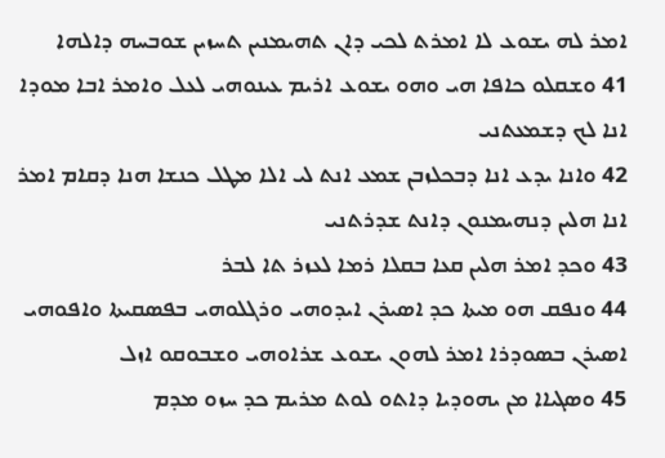ܐܡܪ ܠܗ ܝܫܘܥ ܠܐ ܐܡܪܬ ܠܟܝ ܕܐܢ ܬܗܝܡܢܝܢ ܬܚܙܝܢ ܫܘܒܚܗ ܕܐܠܗܐ
41 ܘܫܩܠܘ ܟܐܦܐ ܗܝ ܘܗܘ ܝܫܘܥ ܐܪܝܡ ܥܝܢܘܗܝ ܠܥܠ ܘܐܡܪ ܐܒܐ ܡܘܕܐ ܐܢܐ ܠܟ ܕܫܡܥܬܢܝ
42 ܘܐܢܐ ܝܕܥ ܐܢܐ ܕܒܟܠܙܒܢ ܫܡܥ ܐܢܬ ܠܝ ܐܠܐ ܡܛܠ ܟܢܫܐ ܗܢܐ ܕܩܐܡ ܐܡܪ ܐܢܐ ܗܠܝܢ ܕܢܗܝܡܢܘܢ ܕܐܢܬ ܫܕܪܬܢܝ
43 ܘܟܕ ܐܡܪ ܗܠܝܢ ܩܥܐ ܒܩܠܐ ܪܡܐ ܠܥܙܪ ܬܐ ܠܒܪ
44 ܘܢܦܩ ܗܘ ܡܝܬܐ ܟܕ ܐܤܝܪܢ ܐܝܕܘܗܝ ܘܪܓܠܘܗܝ ܒܦܤܩܝܬܐ ܘܐܦܘܗܝ ܐܤܝܪܢ ܒܤܘܕܪܐ ܐܡܪ ܠܗܘܢ ܝܫܘܥ ܫܪܐܘܗܝ ܘܫܒܘܩܘ ܐܙܠ
45 ܘܤܓܝܐܐ ܡܢ ܝܗܘܕܝܐ ܕܐܬܘ ܠܘܬ ܡܪܝܡ ܟܕ ܚܙܘ ܡܕܡ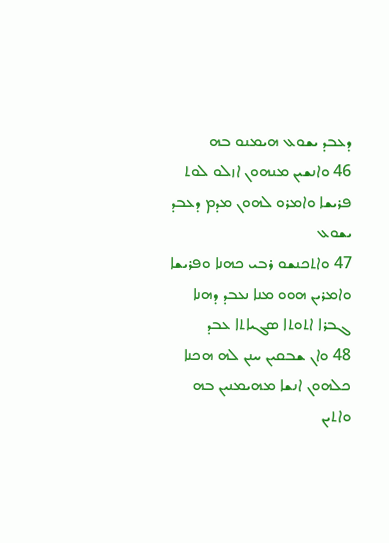ܕܥܒܕ ܝܫܘܥ ܗܝܡܢܘ ܒܗ
46 ܘܐܢܫܝܢ ܡܢܗܘܢ ܐܙܠܘ ܠܘܬ ܦܪܝܫܐ ܘܐܡܪܘ ܠܗܘܢ ܡܕܡ ܕܥܒܕ ܝܫܘܥ
47 ܘܐܬܟܢܫܘ ܪܒܝ ܟܗܢܐ ܘܦܪܝܫܐ ܘܐܡܪܝܢ ܗܘܘ ܡܢܐ ܢܥܒܕ ܕܗܢܐ ܓܒܪܐ ܐܬܘܬܐ ܤܓܝܐܬܐ ܥܒܕ
48 ܘܐܢ ܫܒܩܝܢ ܚܢܢ ܠܗ ܗܟܢܐ ܟܠܗܘܢ ܐܢܫܐ ܡܗܝܡܢܝܢ ܒܗ ܘܐܬܝܢ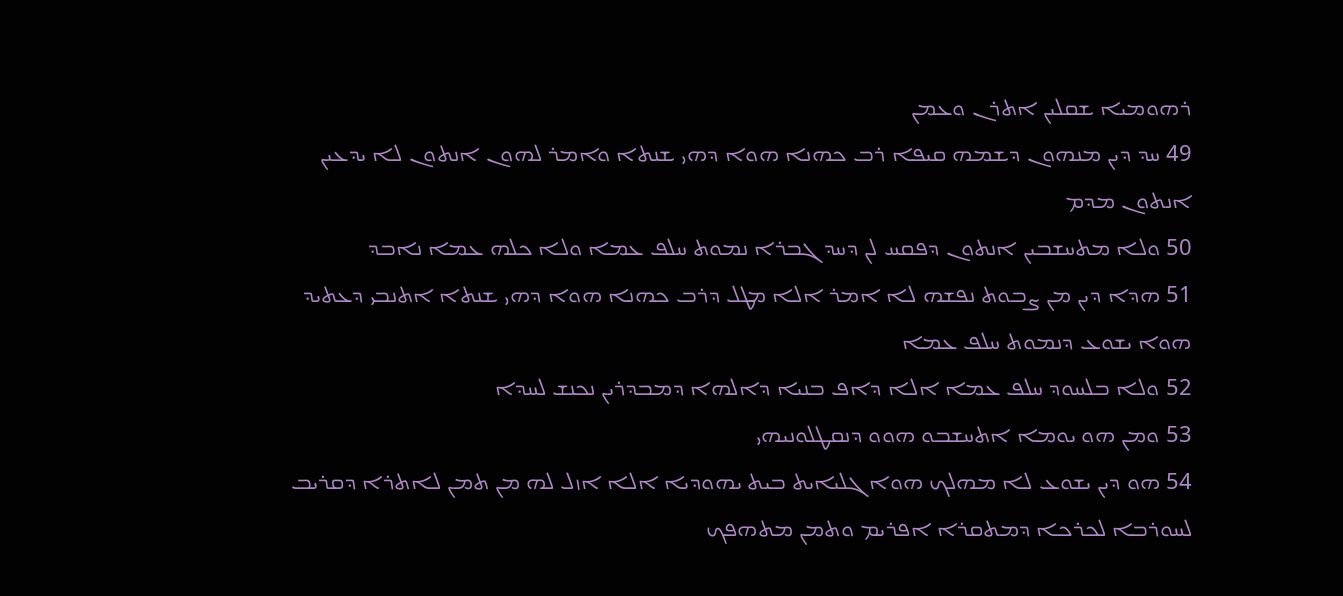ܪܗܘܡܝܐ ܫܩܠܝܢ ܐܬܪܢ ܘܥܡܢ
49 ܚܕ ܕܝܢ ܡܢܗܘܢ ܕܫܡܗ ܩܝܦܐ ܪܒ ܟܗܢܐ ܗܘܐ ܕܗܝ ܫܢܬܐ ܘܐܡܪ ܠܗܘܢ ܐܢܬܘܢ ܠܐ ܝܕܥܝܢ ܐܢܬܘܢ ܡܕܡ
50 ܘܠܐ ܡܬܚܫܒܝܢ ܐܢܬܘܢ ܕܦܩܚ ܠܢ ܕܚܕ ܓܒܪܐ ܢܡܘܬ ܚܠܦ ܥܡܐ ܘܠܐ ܟܠܗ ܥܡܐ ܢܐܒܕ
51 ܗܕܐ ܕܝܢ ܡܢ ܨܒܘܬ ܢܦܫܗ ܠܐ ܐܡܪ ܐܠܐ ܡܛܠ ܕܪܒ ܟܗܢܐ ܗܘܐ ܕܗܝ ܫܢܬܐ ܐܬܢܒܝ ܕܥܬܝܕ ܗܘܐ ܝܫܘܥ ܕܢܡܘܬ ܚܠܦ ܥܡܐ
52 ܘܠܐ ܒܠܚܘܕ ܚܠܦ ܥܡܐ ܐܠܐ ܕܐܦ ܒܢܝܐ ܕܐܠܗܐ ܕܡܒܕܪܝܢ ܢܟܢܫ ܠܚܕܐ
53 ܘܡܢ ܗܘ ܝܘܡܐ ܐܬܚܫܒܘ ܗܘܘ ܕܢܩܛܠܘܢܝܗܝ
54 ܗܘ ܕܝܢ ܝܫܘܥ ܠܐ ܡܗܠܟ ܗܘܐ ܓܠܝܐܝܬ ܒܝܬ ܝܗܘܕܝܐ ܐܠܐ ܐܙܠ ܠܗ ܡܢ ܬܡܢ ܠܐܬܪܐ ܕܩܪܝܒ ܠܚܘܪܒܐ ܠܟܪܟܐ ܕܡܬܩܪܐ ܐܦܪܝܡ ܘܬܡܢ ܡܬܗܦܟ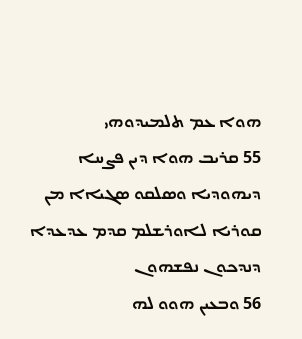ܗܘܐ ܥܡ ܬܠܡܝܕܘܗܝ
55 ܩܪܝܒ ܗܘܐ ܕܝܢ ܦܨܚܐ ܕܝܗܘܕܝܐ ܘܤܠܩܘ ܤܓܝܐܐ ܡܢ ܩܘܪܝܐ ܠܐܘܪܫܠܡ ܩܕܡ ܥܕܥܕܐ ܕܢܕܟܘܢ ܢܦܫܗܘܢ
56 ܘܒܥܝܢ ܗܘܘ ܠܗ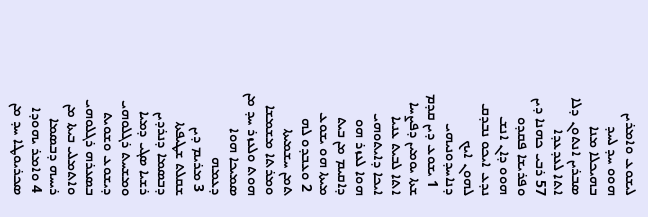ܠܝܫܘܥ ܘܐܡܪܝܢ ܗܘܘ ܚܕ ܠܚܕ ܒܗܝܟܠܐ ܡܢܐ ܤܒܪܝܢ ܐܢܬܘܢ ܕܠܐ ܐܬܐ ܠܥܕܥܕܐ
57 ܪܒܝ ܟܗܢܐ ܕܝܢ ܘܦܪܝܫܐ ܦܩܕܘ ܗܘܘ ܕܐܢ ܐܢܫ ܢܕܥ ܐܝܟܘ ܢܒܕܩ ܠܗܘܢ ܐܝܟ ܕܢܐܚܕܘܢܝܗܝ
  1 ܝܫܘܥ ܕܝܢ ܩܕܡ ܫܬܐ ܝܘܡܝܢ ܕܦܨܚܐ ܐܬܐ ܠܒܝܬ ܥܢܝܐ ܐܝܟܐ ܕܐܝܬܘܗܝ ܗܘܐ ܠܥܙܪ ܗܘ ܕܐܩܝܡ ܡܢ ܒܝܬ ܡܝܬܐ ܗܘ ܝܫܘܥ
 2 ܘܥܒܕܘ ܠܗ ܬܡܢ ܚܫܡܝܬܐ ܘܡܪܬܐ ܡܫܡܫܐ ܗܘܬ ܘܠܥܙܪ ܚܕ ܡܢ ܤܡܝܟܐ ܗܘܐ ܕܥܡܗ
 3 ܡܪܝܡ ܕܝܢ ܫܩܠܬ ܫܛܝܦܬܐ ܕܒܤܡܐ ܕܢܪܕܝܢ ܪܫܝܐ ܤܓܝ ܕܡܝܐ ܘܡܫܚܬ ܪܓܠܘܗܝ ܕܝܫܘܥ ܘܫܘܝܬ ܒܤܥܪܗ ܪܓܠܘܗܝ ܘܐܬܡܠܝ ܒܝܬܐ ܡܢ ܪܝܚܗ ܕܒܤܡܐ
 4 ܘܐܡܪ ܝܗܘܕܐ ܤܟܪܝܘܛܐ ܚܕ ܡܢ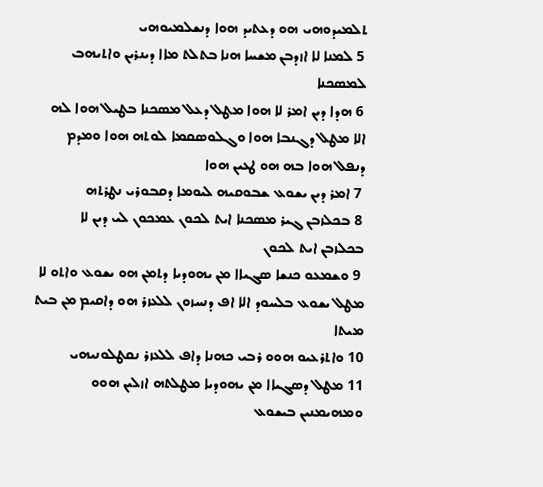ܬܠܡܝܕܘܗܝ ܗܘ ܕܥܬܝܕ ܗܘܐ ܕܢܫܠܡܝܘܗܝ
 5 ܠܡܢܐ ܠܐ ܐܙܕܒܢ ܡܫܚܐ ܗܢܐ ܒܬܠܬ ܡܐܐ ܕܝܢܪܝܢ ܘܐܬܝܗܒ ܠܡܤܟܢܐ
 6 ܗܕܐ ܕܝܢ ܐܡܪ ܠܐ ܗܘܐ ܡܛܠ ܕܥܠ ܡܤܟܢܐ ܒܛܝܠ ܗܘܐ ܠܗ ܐܠܐ ܡܛܠ ܕܓܢܒܐ ܗܘܐ ܘܓܠܘܤܩܡܐ ܠܘܬܗ ܗܘܐ ܘܡܕܡ ܕܢܦܠ ܗܘܐ ܒܗ ܗܘ ܛܥܝܢ ܗܘܐ
 7 ܐܡܪ ܕܝܢ ܝܫܘܥ ܫܒܘܩܝܗ ܠܝܘܡܐ ܕܩܒܘܪܝ ܢܛܪܬܗ
 8 ܒܟܠܙܒܢ ܓܝܪ ܡܤܟܢܐ ܐܝܬ ܠܟܘܢ ܥܡܟܘܢ ܠܝ ܕܝܢ ܠܐ ܒܟܠܙܒܢ ܐܝܬ ܠܟܘܢ
 9 ܘܫܡܥܘ ܟܢܫܐ ܤܓܝܐܐ ܡܢ ܝܗܘܕܝܐ ܕܬܡܢ ܗܘ ܝܫܘܥ ܘܐܬܘ ܠܐ ܡܛܠ ܝܫܘܥ ܒܠܚܘܕ ܐܠܐ ܐܦ ܕܢܚܙܘܢ ܠܠܥܙܪ ܗܘ ܕܐܩܝܡ ܡܢ ܒܝܬ ܡܝܬܐ
10 ܘܐܬܪܥܝܘ ܗܘܘ ܪܒܝ ܟܗܢܐ ܕܐܦ ܠܠܥܙܪ ܢܩܛܠܘܢܝܗܝ
11 ܡܛܠ ܕܤܓܝܐܐ ܡܢ ܝܗܘܕܝܐ ܡܛܠܬܗ ܐܙܠܝܢ ܗܘܘ ܘܡܗܝܡܢܝܢ ܒܝܫܘܥ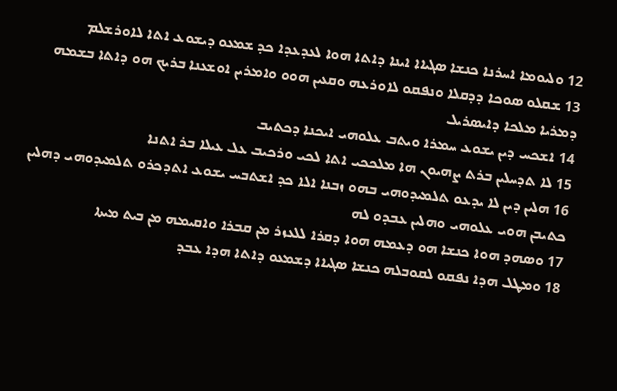12 ܘܠܝܘܡܐ ܐܚܪܢܐ ܟܢܫܐ ܤܓܝܐܐ ܐܝܢܐ ܕܐܬܐ ܗܘܐ ܠܥܕܥܕܐ ܟܕ ܫܡܥܘ ܕܝܫܘܥ ܐܬܐ ܠܐܘܪܫܠܡ
13 ܫܩܠܘ ܤܘܟܐ ܕܕܩܠܐ ܘܢܦܩܘ ܠܐܘܪܥܗ ܘܩܥܝܢ ܗܘܘ ܘܐܡܪܝܢ ܐܘܫܥܢܐ ܒܪܝܟ ܗܘ ܕܐܬܐ ܒܫܡܗ ܕܡܪܝܐ ܡܠܟܐ ܕܐܝܤܪܝܠ
14 ܐܫܟܚ ܕܝܢ ܝܫܘܥ ܚܡܪܐ ܘܝܬܒ ܥܠܘܗܝ ܐܝܟܢܐ ܕܟܬܝܒ
15 ܠܐ ܬܕܚܠܝܢ ܒܪܬ ܨܗܝܘܢ ܗܐ ܡܠܟܟܝ ܐܬܐ ܠܟܝ ܘܪܟܝܒ ܥܠ ܥܝܠܐ ܒܪ ܐܬܢܐ
16 ܗܠܝܢ ܕܝܢ ܠܐ ܝܕܥܘ ܬܠܡܝܕܘܗܝ ܒܗܘ ܙܒܢܐ ܐܠܐ ܟܕ ܐܫܬܒܚ ܝܫܘܥ ܐܬܕܟܪܘ ܬܠܡܝܕܘܗܝ ܕܗܠܝܢ ܟܬܝܒܢ ܗܘܝ ܥܠܘܗܝ ܘܗܠܝܢ ܥܒܕܘ ܠܗ
17 ܘܤܗܕ ܗܘܐ ܟܢܫܐ ܗܘ ܕܥܡܗ ܗܘܐ ܕܩܪܐ ܠܠܥܙܪ ܡܢ ܩܒܪܐ ܘܐܩܝܡܗ ܡܢ ܒܝܬ ܡܝܬܐ
18 ܘܡܛܠ ܗܕܐ ܢܦܩܘ ܠܩܘܒܠܗ ܟܢܫܐ ܤܓܝܐܐ ܕܫܡܥܘ ܕܐܬܐ ܗܕܐ ܥܒܕ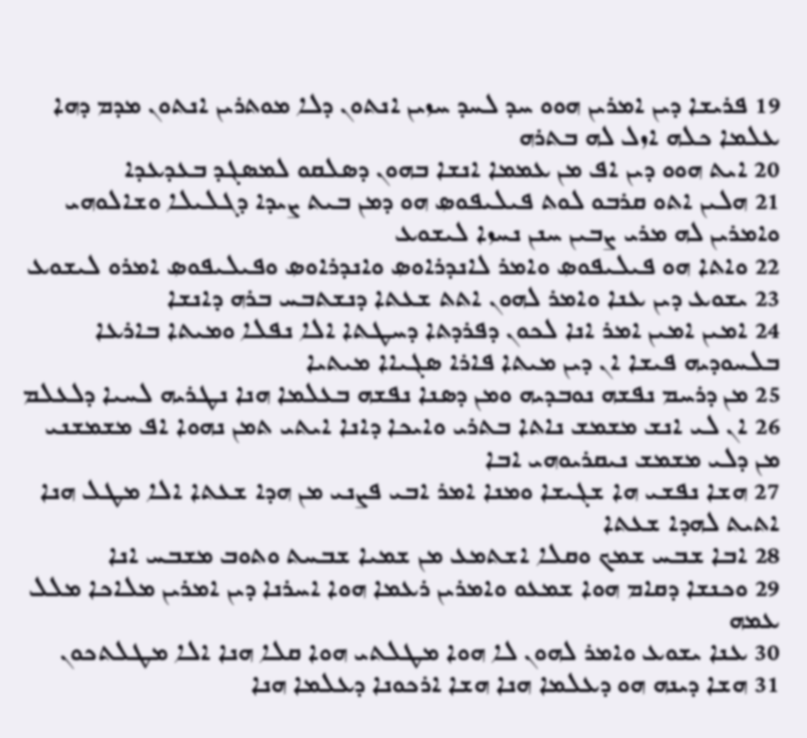19 ܦܪܝܫܐ ܕܝܢ ܐܡܪܝܢ ܗܘܘ ܚܕ ܠܚܕ ܚܙܝܢ ܐܢܬܘܢ ܕܠܐ ܡܘܬܪܝܢ ܐܢܬܘܢ ܡܕܡ ܕܗܐ ܥܠܡܐ ܟܠܗ ܐܙܠ ܠܗ ܒܬܪܗ
20 ܐܝܬ ܗܘܘ ܕܝܢ ܐܦ ܡܢ ܥܡܡܐ ܐܢܫܐ ܒܗܘܢ ܕܤܠܩܘ ܠܡܤܓܕ ܒܥܕܥܕܐ
21 ܗܠܝܢ ܐܬܘ ܩܪܒܘ ܠܘܬ ܦܝܠܝܦܘܤ ܗܘ ܕܡܢ ܒܝܬ ܨܝܕܐ ܕܓܠܝܠܐ ܘܫܐܠܘܗܝ ܘܐܡܪܝܢ ܠܗ ܡܪܝ ܨܒܝܢ ܚܢܢ ܢܚܙܐ ܠܝܫܘܥ
22 ܘܐܬܐ ܗܘ ܦܝܠܝܦܘܤ ܘܐܡܪ ܠܐܢܕܪܐܘܤ ܘܐܢܕܪܐܘܤ ܘܦܝܠܝܦܘܤ ܐܡܪܘ ܠܝܫܘܥ
23 ܝܫܘܥ ܕܝܢ ܥܢܐ ܘܐܡܪ ܠܗܘܢ ܐܬܬ ܫܥܬܐ ܕܢܫܬܒܚ ܒܪܗ ܕܐܢܫܐ
24 ܐܡܝܢ ܐܡܝܢ ܐܡܪ ܐܢܐ ܠܟܘܢ ܕܦܪܕܬܐ ܕܚܛܬܐ ܐܠܐ ܢܦܠܐ ܘܡܝܬܐ ܒܐܪܥܐ ܒܠܚܘܕܝܗ ܦܝܫܐ ܐܢ ܕܝܢ ܡܝܬܐ ܦܐܪܐ ܤܓܝܐܐ ܡܝܬܝܐ
25 ܡܢ ܕܪܚܡ ܢܦܫܗ ܢܘܒܕܝܗ ܘܡܢ ܕܤܢܐ ܢܦܫܗ ܒܥܠܡܐ ܗܢܐ ܢܛܪܝܗ ܠܚܝܐ ܕܠܥܠܡ
26 ܐܢ ܠܝ ܐܢܫ ܡܫܡܫ ܢܐܬܐ ܒܬܪܝ ܘܐܝܟܐ ܕܐܢܐ ܐܝܬܝ ܬܡܢ ܢܗܘܐ ܐܦ ܡܫܡܫܢܝ ܡܢ ܕܠܝ ܡܫܡܫ ܢܝܩܪܝܘܗܝ ܐܒܐ
27 ܗܫܐ ܢܦܫܝ ܗܐ ܫܓܝܫܐ ܘܡܢܐ ܐܡܪ ܐܒܝ ܦܨܢܝ ܡܢ ܗܕܐ ܫܥܬܐ ܐܠܐ ܡܛܠ ܗܢܐ ܐܬܝܬ ܠܗܕܐ ܫܥܬܐ
28 ܐܒܐ ܫܒܚ ܫܡܟ ܘܩܠܐ ܐܫܬܡܥ ܡܢ ܫܡܝܐ ܫܒܚܬ ܘܬܘܒ ܡܫܒܚ ܐܢܐ
29 ܘܟܢܫܐ ܕܩܐܡ ܗܘܐ ܫܡܥܘ ܘܐܡܪܝܢ ܪܥܡܐ ܗܘܐ ܐܚܪܢܐ ܕܝܢ ܐܡܪܝܢ ܡܠܐܟܐ ܡܠܠ ܥܡܗ
30 ܥܢܐ ܝܫܘܥ ܘܐܡܪ ܠܗܘܢ ܠܐ ܗܘܐ ܡܛܠܬܝ ܗܘܐ ܩܠܐ ܗܢܐ ܐܠܐ ܡܛܠܬܟܘܢ
31 ܗܫܐ ܕܝܢܗ ܗܘ ܕܥܠܡܐ ܗܢܐ ܗܫܐ ܐܪܟܘܢܐ ܕܥܠܡܐ ܗܢܐ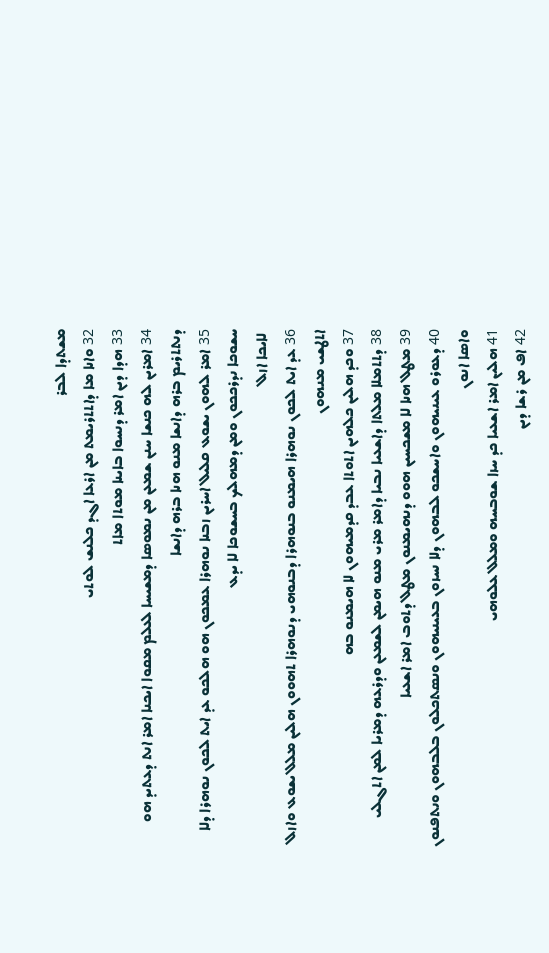ܡܫܬܕܐ ܠܒܪ
32 ܘܐܢܐ ܡܐ ܕܐܬܬܪܝܡܬ ܡܢ ܐܪܥܐ ܐܓܕ ܟܠܢܫ ܠܘܬܝ
33 ܗܕܐ ܕܝܢ ܐܡܪ ܕܢܚܘܐ ܒܐܝܢܐ ܡܘܬܐ ܡܐܬ
34 ܐܡܪܝܢ ܠܗ ܟܢܫܐ ܚܢܢ ܫܡܥܢ ܡܢ ܢܡܘܤܐ ܕܡܫܝܚܐ ܠܥܠܡ ܡܩܘܐ ܐܝܟܢܐ ܐܡܪ ܐܢܬ ܕܥܬܝܕ ܗܘ ܕܢܬܬܪܝܡ ܒܪܗ ܕܐܢܫܐ ܡܢܘ ܗܢܐ ܒܪܗ ܕܐܢܫܐ
35 ܐܡܪ ܠܗܘܢ ܝܫܘܥ ܩܠܝܠ ܐܚܪܝܢ ܙܒܢܐ ܢܘܗܪܐ ܥܡܟܘܢ ܗܘ ܗܠܟܘ ܥܕ ܐܝܬ ܠܟܘܢ ܢܘܗܪܐ ܕܠܐ ܚܫܘܟܐ ܢܕܪܟܟܘܢ ܘܡܢ ܕܡܗܠܟ ܒܚܫܘܟܐ ܠܐ ܝܕܥ
 ܠܐܝܟܐ ܐܙܠ
36 ܥܕ ܐܝܬ ܠܟܘܢ ܢܘܗܪܐ ܗܝܡܢܘ ܒܢܘܗܪܐ ܕܒܢܘܗܝ ܕܢܘܗܪܐ ܬܗܘܘܢ ܗܠܝܢ ܡܠܠ ܝܫܘܥ ܘܐܙܠ ܐܬܛܫܝ ܡܢܗܘܢ
37 ܘܟܕ ܗܠܝܢ ܟܠܗܝܢ ܐܬܘܬܐ ܥܒܕ ܩܕܡܝܗܘܢ ܠܐ ܗܝܡܢܘ ܒܗ
38 ܕܬܬܡܠܐ ܡܠܬܐ ܕܐܫܥܝܐ ܢܒܝܐ ܕܐܡܪ ܡܪܝ ܡܢܘ ܗܝܡܢ ܠܫܡܥܢ ܘܕܪܥܗ ܕܡܪܝܐ ܠܡܢ ܐܬܓܠܝ
39 ܡܛܠ ܗܢܐ ܠܐ ܡܫܟܚܝܢ ܗܘܘ ܕܢܗܝܡܢܘܢ ܡܛܠ ܕܬܘܒ ܐܡܪ ܐܫܥܝܐ
40 ܕܥܘܪܘ ܥܝܢܝܗܘܢ ܘܐܚܫܟܘ ܠܒܗܘܢ ܕܠܐ ܢܚܙܘܢ ܒܥܝܢܝܗܘܢ ܘܢܤܬܟܠܘܢ ܒܠܒܗܘܢ ܘܢܬܦܢܘܢ ܘܐܤܐ ܐܢܘܢ
41 ܗܠܝܢ ܐܡܪ ܐܫܥܝܐ ܟܕ ܚܙܐ ܫܘܒܚܗ ܘܡܠܠ ܥܠܘܗܝ
42 ܐܦ ܡܢ ܪܫܐ ܕܝܢ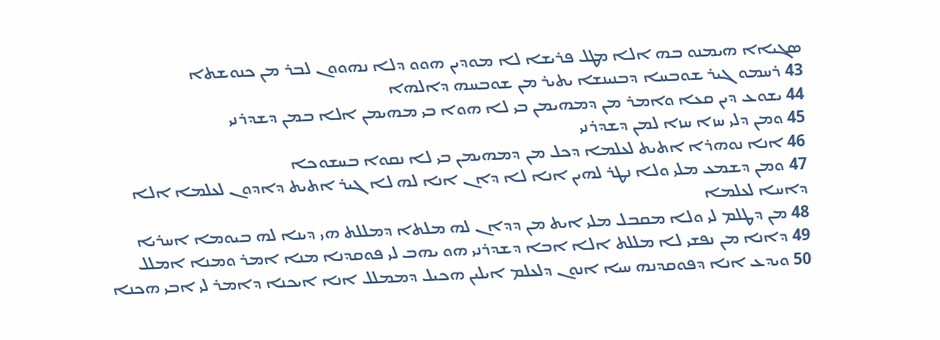ܤܓܝܐܐ ܗܝܡܢܘ ܒܗ ܐܠܐ ܡܛܠ ܦܪܝܫܐ ܠܐ ܡܘܕܝܢ ܗܘܘ ܕܠܐ ܢܗܘܘܢ ܠܒܪ ܡܢ ܟܢܘܫܬܐ
43 ܪܚܡܘ ܓܝܪ ܫܘܒܚܐ ܕܒܢܝܢܫܐ ܝܬܝܪ ܡܢ ܫܘܒܚܗ ܕܐܠܗܐ
44 ܝܫܘܥ ܕܝܢ ܩܥܐ ܘܐܡܪ ܡܢ ܕܡܗܝܡܢ ܒܝ ܠܐ ܗܘܐ ܒܝ ܡܗܝܡܢ ܐܠܐ ܒܡܢ ܕܫܕܪܢܝ
45 ܘܡܢ ܕܠܝ ܚܙܐ ܚܙܐ ܠܡܢ ܕܫܕܪܢܝ
46 ܐܢܐ ܢܘܗܪܐ ܐܬܝܬ ܠܥܠܡܐ ܕܟܠ ܡܢ ܕܡܗܝܡܢ ܒܝ ܠܐ ܢܩܘܐ ܒܚܫܘܟܐ
47 ܘܡܢ ܕܫܡܥ ܡܠܝ ܘܠܐ ܢܛܪ ܠܗܝܢ ܐܢܐ ܠܐ ܕܐܢ ܐܢܐ ܠܗ ܠܐ ܓܝܪ ܐܬܝܬ ܕܐܕܘܢ ܠܥܠܡܐ ܐܠܐ ܕܐܚܐ ܠܥܠܡܐ
48 ܡܢ ܕܛܠܡ ܠܝ ܘܠܐ ܡܩܒܠ ܡܠܝ ܐܝܬ ܡܢ ܕܕܐܢ ܠܗ ܡܠܬܐ ܕܡܠܠܬ ܗܝ ܕܝܢܐ ܠܗ ܒܝܘܡܐ ܐܚܪܝܐ
49 ܕܐܢܐ ܡܢ ܢܦܫܝ ܠܐ ܡܠܠܬ ܐܠܐ ܐܒܐ ܕܫܕܪܢܝ ܗܘ ܝܗܒ ܠܝ ܦܘܩܕܢܐ ܡܢܐ ܐܡܪ ܘܡܢܐ ܐܡܠܠ
50 ܘܝܕܥ ܐܢܐ ܕܦܘܩܕܢܗ ܚܝܐ ܐܢܘܢ ܕܠܥܠܡ ܐܝܠܝܢ ܗܟܝܠ ܕܡܡܠܠ ܐܢܐ ܐܝܟܢܐ ܕܐܡܪ ܠܝ ܐܒܝ ܗܟܢܐ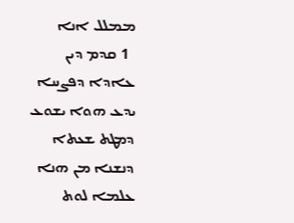ܡܡܠܠ ܐܢܐ
  1 ܩܕܡ ܕܝܢ ܥܐܕܐ ܕܦܨܚܐ ܝܕܥ ܗܘܐ ܝܫܘܥ ܕܡܛܬ ܫܥܬܐ ܕܢܫܢܐ ܡܢ ܗܢܐ ܥܠܡܐ ܠܘܬ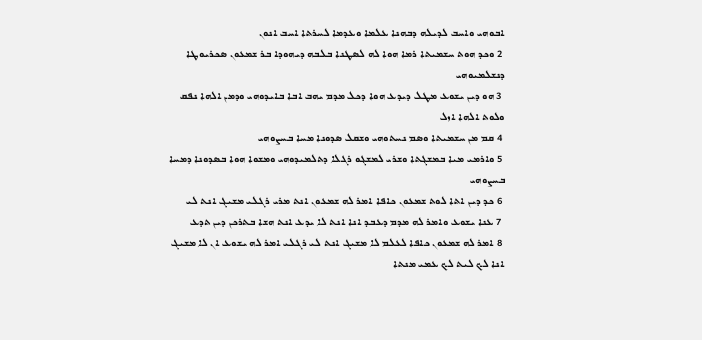ܐܒܘܗܝ ܘܐܚܒ ܠܕܝܠܗ ܕܒܗܢܐ ܥܠܡܐ ܘܥܕܡܐ ܠܚܪܬܐ ܐܚܒ ܐܢܘܢ
 2 ܘܟܕ ܗܘܬ ܚܫܡܝܬܐ ܪܡܐ ܗܘܐ ܠܗ ܠܤܛܢܐ ܒܠܒܗ ܕܝܗܘܕܐ ܒܪ ܫܡܥܘܢ ܤܟܪܝܘܛܐ ܕܢܫܠܡܝܘܗܝ
 3 ܗܘ ܕܝܢ ܝܫܘܥ ܡܛܠ ܕܝܕܥ ܗܘܐ ܕܟܠ ܡܕܡ ܝܗܒ ܐܒܐ ܒܐܝܕܘܗܝ ܘܕܡܢ ܐܠܗܐ ܢܦܩ ܘܠܘܬ ܐܠܗܐ ܐܙܠ
 4 ܩܡ ܡܢ ܚܫܡܝܬܐ ܘܤܡ ܢܚܬܘܗܝ ܘܫܩܠ ܤܕܘܢܐ ܡܚܐ ܒܚܨܘܗܝ
 5 ܘܐܪܡܝ ܡܝܐ ܒܡܫܓܬܐ ܘܫܪܝ ܠܡܫܓܘ ܪܓܠܐ ܕܬܠܡܝܕܘܗܝ ܘܡܫܘܐ ܗܘܐ ܒܤܕܘܢܐ ܕܡܚܐ ܒܚܨܘܗܝ
 6 ܟܕ ܕܝܢ ܐܬܐ ܠܘܬ ܫܡܥܘܢ ܟܐܦܐ ܐܡܪ ܠܗ ܫܡܥܘܢ ܐܢܬ ܡܪܝ ܪܓܠܝ ܡܫܝܓ ܐܢܬ ܠܝ
 7 ܥܢܐ ܝܫܘܥ ܘܐܡܪ ܠܗ ܡܕܡ ܕܥܒܕ ܐܢܐ ܐܢܬ ܠܐ ܝܕܥ ܐܢܬ ܗܫܐ ܒܬܪܟܢ ܕܝܢ ܬܕܥ
 8 ܐܡܪ ܠܗ ܫܡܥܘܢ ܟܐܦܐ ܠܥܠܡ ܠܐ ܡܫܝܓ ܐܢܬ ܠܝ ܪܓܠܝ ܐܡܪ ܠܗ ܝܫܘܥ ܐܢ ܠܐ ܡܫܝܓ ܐܢܐ ܠܟ ܠܝܬ ܠܟ ܥܡܝ ܡܢܬܐ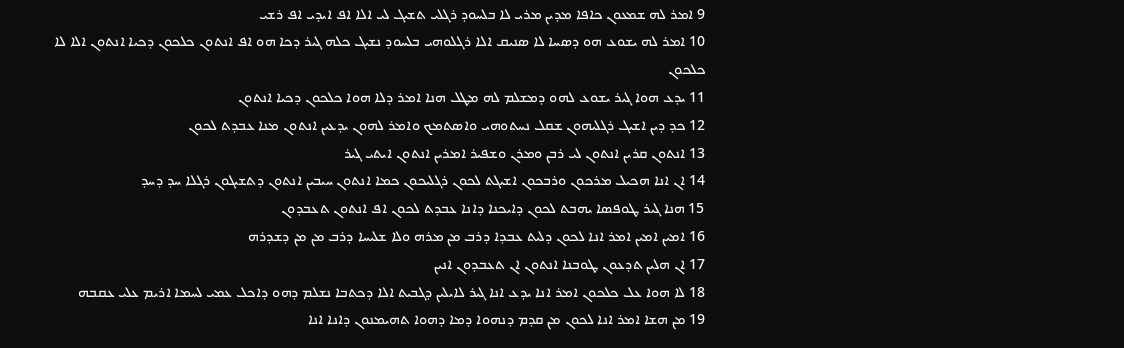9 ܐܡܪ ܠܗ ܫܡܥܘܢ ܟܐܦܐ ܡܕܝܢ ܡܪܝ ܠܐ ܒܠܚܘܕ ܪܓܠܝ ܬܫܝܓ ܠܝ ܐܠܐ ܐܦ ܐܝܕܝ ܐܦ ܪܫܝ
10 ܐܡܪ ܠܗ ܝܫܘܥ ܗܘ ܕܤܚܐ ܠܐ ܤܢܝܩ ܐܠܐ ܪܓܠܘܗܝ ܒܠܚܘܕ ܢܫܝܓ ܟܠܗ ܓܝܪ ܕܟܐ ܗܘ ܐܦ ܐܢܬܘܢ ܟܠܟܘܢ ܕܟܝܐ ܐܢܬܘܢ ܐܠܐ ܠܐ ܟܠܟܘܢ
11 ܝܕܥ ܗܘܐ ܓܝܪ ܝܫܘܥ ܠܗܘ ܕܡܫܠܡ ܠܗ ܡܛܠ ܗܢܐ ܐܡܪ ܕܠܐ ܗܘܐ ܟܠܟܘܢ ܕܟܝܐ ܐܢܬܘܢ
12 ܟܕ ܕܝܢ ܐܫܝܓ ܪܓܠܝܗܘܢ ܫܩܠ ܢܚܬܘܗܝ ܘܐܤܬܡܟ ܘܐܡܪ ܠܗܘܢ ܝܕܥܝܢ ܐܢܬܘܢ ܡܢܐ ܥܒܕܬ ܠܟܘܢ
13 ܐܢܬܘܢ ܩܪܝܢ ܐܢܬܘܢ ܠܝ ܪܒܢ ܘܡܪܢ ܘܫܦܝܪ ܐܡܪܝܢ ܐܢܬܘܢ ܐܝܬܝ ܓܝܪ
14 ܐܢ ܐܢܐ ܗܟܝܠ ܡܪܟܘܢ ܘܪܒܟܘܢ ܐܫܝܓܬ ܠܟܘܢ ܪܓܠܝܟܘܢ ܟܡܐ ܐܢܬܘܢ ܚܝܒܝܢ ܐܢܬܘܢ ܕܬܫܝܓܘܢ ܪܓܠܐ ܚܕ ܕܚܕ
15 ܗܢܐ ܓܝܪ ܛܘܦܤܐ ܝܗܒܬ ܠܟܘܢ ܕܐܝܟܢܐ ܕܐܢܐ ܥܒܕܬ ܠܟܘܢ ܐܦ ܐܢܬܘܢ ܬܥܒܕܘܢ
16 ܐܡܝܢ ܐܡܝܢ ܐܡܪ ܐܢܐ ܠܟܘܢ ܕܠܝܬ ܥܒܕܐ ܕܪܒ ܡܢ ܡܪܗ ܘܠܐ ܫܠܝܚܐ ܕܪܒ ܡܢ ܡܢ ܕܫܕܪܗ
17 ܐܢ ܗܠܝܢ ܬܕܥܘܢ ܛܘܒܢܐ ܐܢܬܘܢ ܐܢ ܬܥܒܕܘܢ ܐܢܝܢ
18 ܠܐ ܗܘܐ ܥܠ ܟܠܟܘܢ ܐܡܪ ܐܢܐ ܝܕܥ ܐܢܐ ܓܝܪ ܠܐܝܠܝܢ ܕܓܒܝܬ ܐܠܐ ܕܟܬܒܐ ܢܫܠܡ ܕܗܘ ܕܐܟܠ ܥܡܝ ܠܚܡܐ ܐܪܝܡ ܥܠܝ ܥܩܒܗ
19 ܡܢ ܗܫܐ ܐܡܪ ܐܢܐ ܠܟܘܢ ܡܢ ܩܕܡ ܕܢܗܘܐ ܕܡܐ ܕܗܘܐ ܬܗܝܡܢܘܢ ܕܐܢܐ ܐܢܐ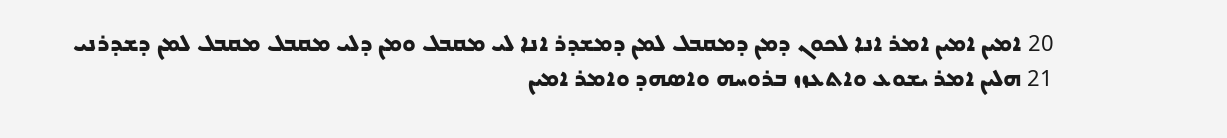20 ܐܡܝܢ ܐܡܝܢ ܐܡܪ ܐܢܐ ܠܟܘܢ ܕܡܢ ܕܡܩܒܠ ܠܡܢ ܕܡܫܕܪ ܐܢܐ ܠܝ ܡܩܒܠ ܘܡܢ ܕܠܝ ܡܩܒܠ ܡܩܒܠ ܠܡܢ ܕܫܕܪܢܝ
21 ܗܠܝܢ ܐܡܪ ܝܫܘܥ ܘܐܬܥܙܙ ܒܪܘܚܗ ܘܐܤܗܕ ܘܐܡܪ ܐܡܝܢ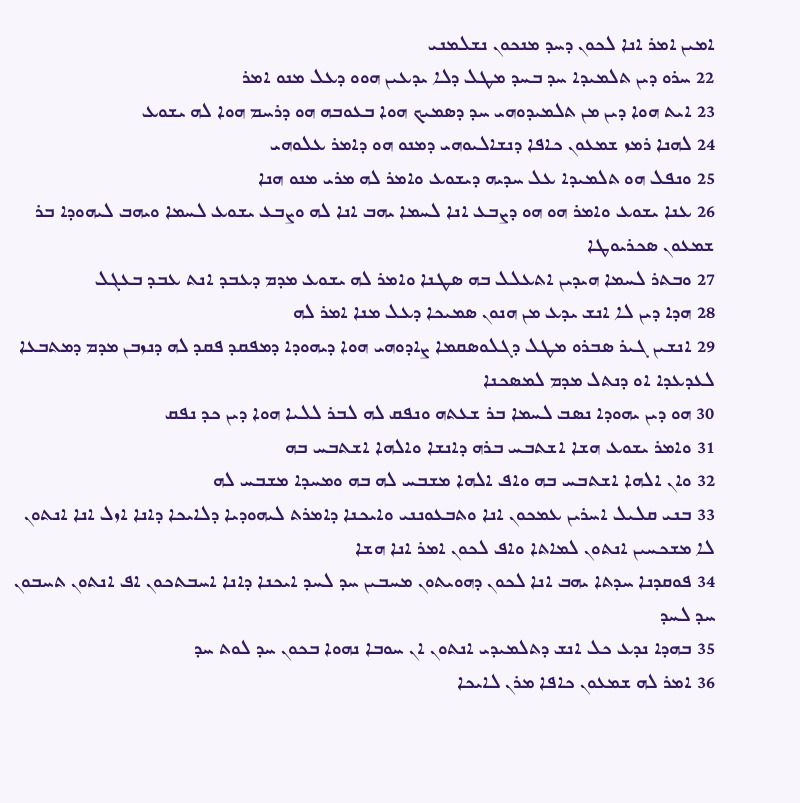ܐܡܝܢ ܐܡܪ ܐܢܐ ܠܟܘܢ ܕܚܕ ܡܢܟܘܢ ܢܫܠܡܢܝ
22 ܚܪܘ ܕܝܢ ܬܠܡܝܕܐ ܚܕ ܒܚܕ ܡܛܠ ܕܠܐ ܝܕܥܝܢ ܗܘܘ ܕܥܠ ܡܢܘ ܐܡܪ
23 ܐܝܬ ܗܘܐ ܕܝܢ ܡܢ ܬܠܡܝܕܘܗܝ ܚܕ ܕܤܡܝܟ ܗܘܐ ܒܥܘܒܗ ܗܘ ܕܪܚܡ ܗܘܐ ܠܗ ܝܫܘܥ
24 ܠܗܢܐ ܪܡܙ ܫܡܥܘܢ ܟܐܦܐ ܕܢܫܐܠܝܘܗܝ ܕܡܢܘ ܗܘ ܕܐܡܪ ܥܠܘܗܝ
25 ܘܢܦܠ ܗܘ ܬܠܡܝܕܐ ܥܠ ܚܕܝܗ ܕܝܫܘܥ ܘܐܡܪ ܠܗ ܡܪܝ ܡܢܘ ܗܢܐ
26 ܥܢܐ ܝܫܘܥ ܘܐܡܪ ܗܘ ܗܘ ܕܨܒܥ ܐܢܐ ܠܚܡܐ ܝܗܒ ܐܢܐ ܠܗ ܘܨܒܥ ܝܫܘܥ ܠܚܡܐ ܘܝܗܒ ܠܝܗܘܕܐ ܒܪ ܫܡܥܘܢ ܤܟܪܝܘܛܐ
27 ܘܒܬܪ ܠܚܡܐ ܗܝܕܝܢ ܐܬܥܠܠ ܒܗ ܤܛܢܐ ܘܐܡܪ ܠܗ ܝܫܘܥ ܡܕܡ ܕܥܒܕ ܐܢܬ ܥܒܕ ܒܥܓܠ
28 ܗܕܐ ܕܝܢ ܠܐ ܐܢܫ ܝܕܥ ܡܢ ܗܢܘܢ ܤܡܝܟܐ ܕܥܠ ܡܢܐ ܐܡܪ ܠܗ
29 ܐܢܫܝܢ ܓܝܪ ܤܒܪܘ ܡܛܠ ܕܓܠܘܤܩܡܐ ܨܐܕܘܗܝ ܗܘܐ ܕܝܗܘܕܐ ܕܡܦܩܕ ܦܩܕ ܠܗ ܕܢܙܒܢ ܡܕܡ ܕܡܬܒܥܐ ܠܥܕܥܕܐ ܐܘ ܕܢܬܠ ܡܕܡ ܠܡܤܟܢܐ
30 ܗܘ ܕܝܢ ܝܗܘܕܐ ܢܤܒ ܠܚܡܐ ܒܪ ܫܥܬܗ ܘܢܦܩ ܠܗ ܠܒܪ ܠܠܝܐ ܗܘܐ ܕܝܢ ܟܕ ܢܦܩ
31 ܘܐܡܪ ܝܫܘܥ ܗܫܐ ܐܫܬܒܚ ܒܪܗ ܕܐܢܫܐ ܘܐܠܗܐ ܐܫܬܒܚ ܒܗ
32 ܘܐܢ ܐܠܗܐ ܐܫܬܒܚ ܒܗ ܘܐܦ ܐܠܗܐ ܡܫܒܚ ܠܗ ܒܗ ܘܡܚܕܐ ܡܫܒܚ ܠܗ
33 ܒܢܝ ܩܠܝܠ ܐܚܪܝܢ ܥܡܟܘܢ ܐܢܐ ܘܬܒܥܘܢܢܝ ܘܐܝܟܢܐ ܕܐܡܪܬ ܠܝܗܘܕܝܐ ܕܠܐܝܟܐ ܕܐܢܐ ܐܙܠ ܐܢܐ ܐܢܬܘܢ ܠܐ ܡܫܟܚܝܢ ܐܢܬܘܢ ܠܡܐܬܐ ܘܐܦ ܠܟܘܢ ܐܡܪ ܐܢܐ ܗܫܐ
34 ܦܘܩܕܢܐ ܚܕܬܐ ܝܗܒ ܐܢܐ ܠܟܘܢ ܕܗܘܝܬܘܢ ܡܚܒܝܢ ܚܕ ܠܚܕ ܐܝܟܢܐ ܕܐܢܐ ܐܚܒܬܟܘܢ ܐܦ ܐܢܬܘܢ ܬܚܒܘܢ ܚܕ ܠܚܕ
35 ܒܗܕܐ ܢܕܥ ܟܠ ܐܢܫ ܕܬܠܡܝܕܝ ܐܢܬܘܢ ܐܢ ܚܘܒܐ ܢܗܘܐ ܒܟܘܢ ܚܕ ܠܘܬ ܚܕ
36 ܐܡܪ ܠܗ ܫܡܥܘܢ ܟܐܦܐ ܡܪܢ ܠܐܝܟܐ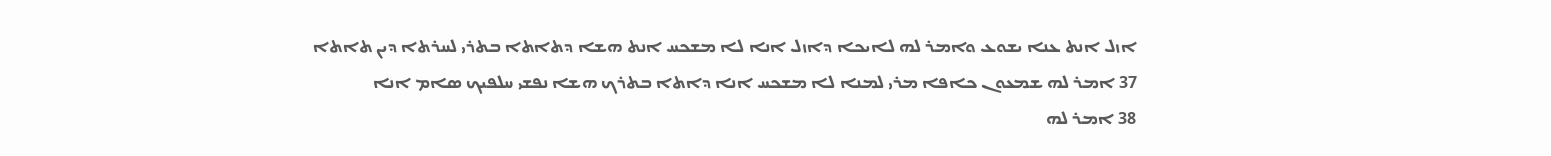ܐܙܠ ܐܢܬ ܥܢܐ ܝܫܘܥ ܘܐܡܪ ܠܗ ܠܐܝܟܐ ܕܐܙܠ ܐܢܐ ܠܐ ܡܫܟܚ ܐܢܬ ܗܫܐ ܕܬܐܬܐ ܒܬܪܝ ܠܚܪܬܐ ܕܝܢ ܬܐܬܐ
37 ܐܡܪ ܠܗ ܫܡܥܘܢ ܟܐܦܐ ܡܪܝ ܠܡܢܐ ܠܐ ܡܫܟܚ ܐܢܐ ܕܐܬܐ ܒܬܪܟ ܗܫܐ ܢܦܫܝ ܚܠܦܝܟ ܤܐܡ ܐܢܐ
38 ܐܡܪ ܠܗ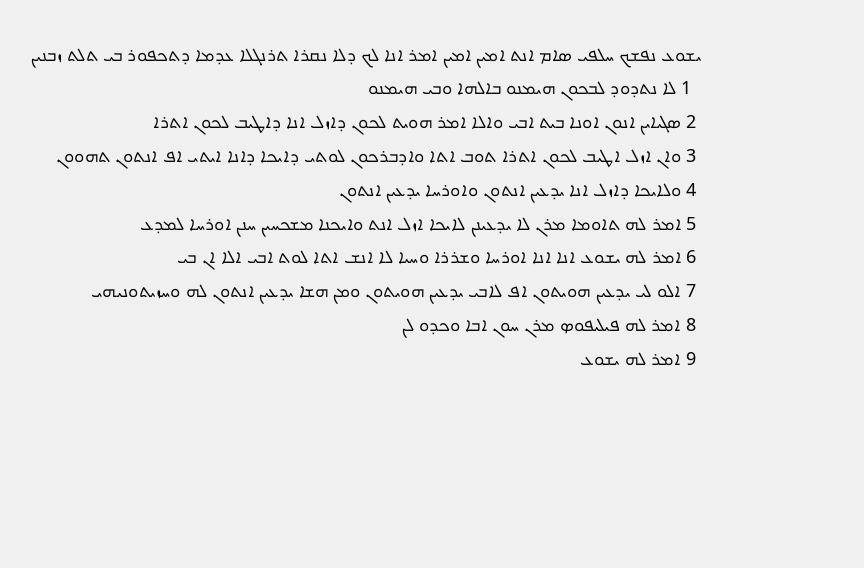ܝܫܘܥ ܢܦܫܟ ܚܠܦܝ ܤܐܡ ܐܢܬ ܐܡܝܢ ܐܡܝܢ ܐܡܪ ܐܢܐ ܠܟ ܕܠܐ ܢܩܪܐ ܬܪܢܓܠܐ ܥܕܡܐ ܕܬܟܦܘܪ ܒܝ ܬܠܬ ܙܒܢܝܢ
  1 ܠܐ ܢܬܕܘܕ ܠܒܟܘܢ ܗܝܡܢܘ ܒܐܠܗܐ ܘܒܝ ܗܝܡܢܘ
 2 ܤܓܝܐܝܢ ܐܢܘܢ ܐܘܢܐ ܒܝܬ ܐܒܝ ܘܐܠܐ ܐܡܪ ܗܘܝܬ ܠܟܘܢ ܕܐܙܠ ܐܢܐ ܕܐܛܝܒ ܠܟܘܢ ܐܬܪܐ
 3 ܘܐܢ ܐܙܠ ܐܛܝܒ ܠܟܘܢ ܐܬܪܐ ܬܘܒ ܐܬܐ ܘܐܕܒܪܟܘܢ ܠܘܬܝ ܕܐܝܟܐ ܕܐܢܐ ܐܝܬܝ ܐܦ ܐܢܬܘܢ ܬܗܘܘܢ
 4 ܘܠܐܝܟܐ ܕܐܙܠ ܐܢܐ ܝܕܥܝܢ ܐܢܬܘܢ ܘܐܘܪܚܐ ܝܕܥܝܢ ܐܢܬܘܢ
 5 ܐܡܪ ܠܗ ܬܐܘܡܐ ܡܪܢ ܠܐ ܝܕܥܝܢܢ ܠܐܝܟܐ ܐܙܠ ܐܢܬ ܘܐܝܟܢܐ ܡܫܟܚܝܢ ܚܢܢ ܐܘܪܚܐ ܠܡܕܥ
 6 ܐܡܪ ܠܗ ܝܫܘܥ ܐܢܐ ܐܢܐ ܐܘܪܚܐ ܘܫܪܪܐ ܘܚܝܐ ܠܐ ܐܢܫ ܐܬܐ ܠܘܬ ܐܒܝ ܐܠܐ ܐܢ ܒܝ
 7 ܐܠܘ ܠܝ ܝܕܥܝܢ ܗܘܝܬܘܢ ܐܦ ܠܐܒܝ ܝܕܥܝܢ ܗܘܝܬܘܢ ܘܡܢ ܗܫܐ ܝܕܥܝܢ ܐܢܬܘܢ ܠܗ ܘܚܙܝܬܘܢܝܗܝ
 8 ܐܡܪ ܠܗ ܦܝܠܝܦܘܤ ܡܪܢ ܚܘܢ ܐܒܐ ܘܟܕܘ ܠܢ
 9 ܐܡܪ ܠܗ ܝܫܘܥ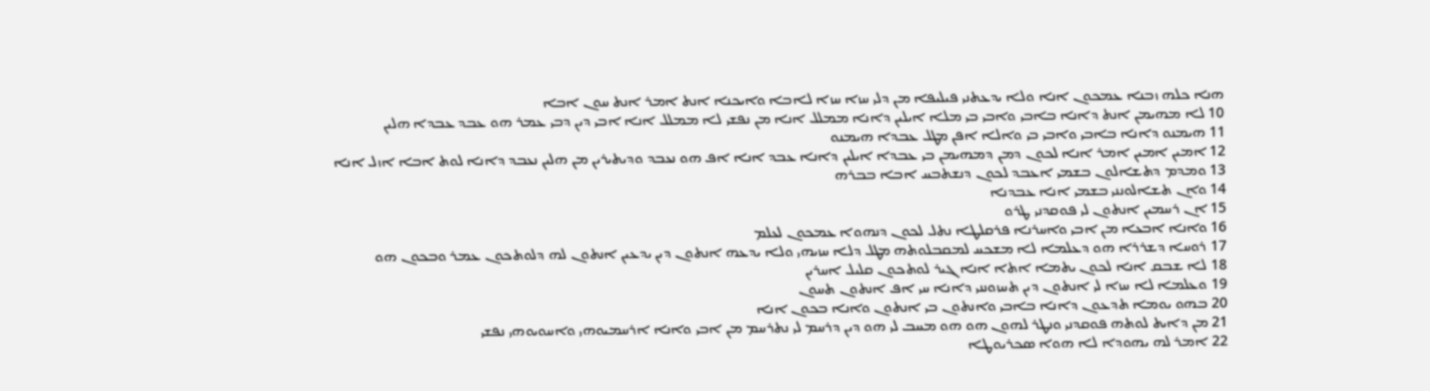ܗܢܐ ܟܠܗ ܙܒܢܐ ܥܡܟܘܢ ܐܢܐ ܘܠܐ ܝܕܥܬܢܝ ܦܝܠܝܦܐ ܡܢ ܕܠܝ ܚܙܐ ܚܙܐ ܠܐܒܐ ܘܐܝܟܢܐ ܐܢܬ ܐܡܪ ܐܢܬ ܚܘܢ ܐܒܐ
10 ܠܐ ܡܗܝܡܢ ܐܢܬ ܕܐܢܐ ܒܐܒܝ ܘܐܒܝ ܒܝ ܡܠܐ ܐܝܠܝܢ ܕܐܢܐ ܡܡܠܠ ܐܢܐ ܡܢ ܢܦܫܝ ܠܐ ܡܡܠܠ ܐܢܐ ܐܒܝ ܕܝܢ ܕܒܝ ܥܡܪ ܗܘ ܥܒܕ ܥܒܕܐ ܗܠܝܢ
11 ܗܝܡܢܘ ܕܐܢܐ ܒܐܒܝ ܘܐܒܝ ܒܝ ܘܐܠܐ ܐܦܢ ܡܛܠ ܥܒܕܐ ܗܝܡܢܘ
12 ܐܡܝܢ ܐܡܝܢ ܐܡܪ ܐܢܐ ܠܟܘܢ ܕܡܢ ܕܡܗܝܡܢ ܒܝ ܥܒܕܐ ܐܝܠܝܢ ܕܐܢܐ ܥܒܕ ܐܢܐ ܐܦ ܗܘ ܢܥܒܕ ܘܕܝܬܝܪܝܢ ܡܢ ܗܠܝܢ ܢܥܒܕ ܕܐܢܐ ܠܘܬ ܐܒܐ ܐܙܠ ܐܢܐ
13 ܘܡܕܡ ܕܬܫܐܠܘܢ ܒܫܡܝ ܐܥܒܕ ܠܟܘܢ ܕܢܫܬܒܚ ܐܒܐ ܒܒܪܗ
14 ܘܐܢ ܬܫܐܠܘܢܢܝ ܒܫܡܝ ܐܢܐ ܥܒܕܢܐ
15 ܐܢ ܪܚܡܝܢ ܐܢܬܘܢ ܠܝ ܦܘܩܕܢܝ ܛܪܘ
16 ܘܐܢܐ ܐܒܥܐ ܡܢ ܐܒܝ ܘܐܚܪܢܐ ܦܪܩܠܛܐ ܢܬܠ ܠܟܘܢ ܕܢܗܘܐ ܥܡܟܘܢ ܠܥܠܡ
17 ܪܘܚܐ ܕܫܪܪܐ ܗܘ ܕܥܠܡܐ ܠܐ ܡܫܟܚ ܠܡܩܒܠܘܬܗ ܡܛܠ ܕܠܐ ܚܙܝܗܝ ܘܠܐ ܝܕܥܗ ܐܢܬܘܢ ܕܝܢ ܝܕܥܝܢ ܐܢܬܘܢ ܠܗ ܕܠܘܬܟܘܢ ܥܡܪ ܘܒܟܘܢ ܗܘ
18 ܠܐ ܫܒܩ ܐܢܐ ܠܟܘܢ ܝܬܡܐ ܐܬܐ ܐܢܐ ܓܝܪ ܠܘܬܟܘܢ ܩܠܝܠ ܐܚܪܝܢ
19 ܘܥܠܡܐ ܠܐ ܚܙܐ ܠܝ ܐܢܬܘܢ ܕܝܢ ܬܚܙܘܢܢܝ ܕܐܢܐ ܚܝ ܐܦ ܐܢܬܘܢ ܬܚܘܢ
20 ܒܗܘ ܝܘܡܐ ܬܕܥܘܢ ܕܐܢܐ ܒܐܒܝ ܘܐܢܬܘܢ ܒܝ ܐܢܬܘܢ ܘܐܢܐ ܒܟܘܢ ܐܢܐ
21 ܡܢ ܕܐܝܬ ܠܘܬܗ ܦܘܩܕܢܝ ܘܢܛܪ ܠܗܘܢ ܗܘ ܗܘ ܡܚܒ ܠܝ ܗܘ ܕܝܢ ܕܪܚܡ ܠܝ ܢܬܪܚܡ ܡܢ ܐܒܝ ܘܐܢܐ ܐܪܚܡܝܘܗܝ ܘܐܚܘܝܘܗܝ ܢܦܫܝ
22 ܐܡܪ ܠܗ ܝܗܘܕܐ ܠܐ ܗܘܐ ܤܟܪܝܘܛܐ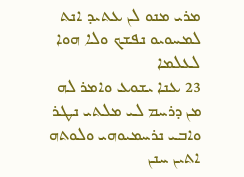ܡܪܝ ܡܢܘ ܠܢ ܥܬܝܕ ܐܢܬ ܠܡܚܘܝܘ ܢܦܫܟ ܘܠܐ ܗܘܐ ܠܥܠܡܐ
23 ܥܢܐ ܝܫܘܥ ܘܐܡܪ ܠܗ ܡܢ ܕܪܚܡ ܠܝ ܡܠܬܝ ܢܛܪ ܘܐܒܝ ܢܪܚܡܝܘܗܝ ܘܠܘܬܗ ܐܬܝܢ ܚܢܢ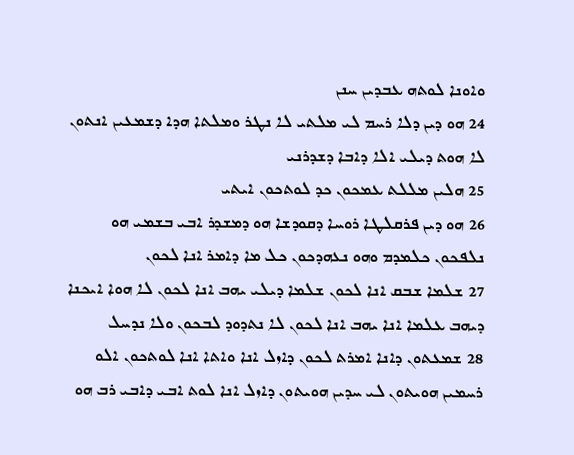ܘܐܘܢܐ ܠܘܬܗ ܥܒܕܝܢ ܚܢܢ
24 ܗܘ ܕܝܢ ܕܠܐ ܪܚܡ ܠܝ ܡܠܬܝ ܠܐ ܢܛܪ ܘܡܠܬܐ ܗܕܐ ܕܫܡܥܝܢ ܐܢܬܘܢ ܠܐ ܗܘܬ ܕܝܠܝ ܐܠܐ ܕܐܒܐ ܕܫܕܪܢܝ
25 ܗܠܝܢ ܡܠܠܬ ܥܡܟܘܢ ܟܕ ܠܘܬܟܘܢ ܐܝܬܝ
26 ܗܘ ܕܝܢ ܦܪܩܠܛܐ ܪܘܚܐ ܕܩܘܕܫܐ ܗܘ ܕܡܫܕܪ ܐܒܝ ܒܫܡܝ ܗܘ ܢܠܦܟܘܢ ܟܠܡܕܡ ܘܗܘ ܢܥܗܕܟܘܢ ܟܠ ܡܐ ܕܐܡܪ ܐܢܐ ܠܟܘܢ
27 ܫܠܡܐ ܫܒܩ ܐܢܐ ܠܟܘܢ ܫܠܡܐ ܕܝܠܝ ܝܗܒ ܐܢܐ ܠܟܘܢ ܠܐ ܗܘܐ ܐܝܟܢܐ ܕܝܗܒ ܥܠܡܐ ܐܢܐ ܝܗܒ ܐܢܐ ܠܟܘܢ ܠܐ ܢܬܕܘܕ ܠܒܟܘܢ ܘܠܐ ܢܕܚܠ
28 ܫܡܥܬܘܢ ܕܐܢܐ ܐܡܪܬ ܠܟܘܢ ܕܐܙܠ ܐܢܐ ܘܐܬܐ ܐܢܐ ܠܘܬܟܘܢ ܐܠܘ ܪܚܡܝܢ ܗܘܝܬܘܢ ܠܝ ܚܕܝܢ ܗܘܝܬܘܢ ܕܐܙܠ ܐܢܐ ܠܘܬ ܐܒܝ ܕܐܒܝ ܪܒ ܗܘ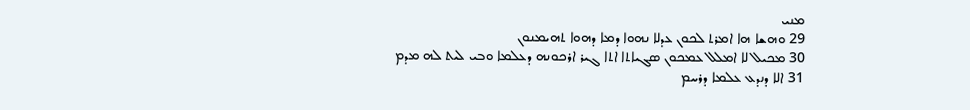ܡܢܝ
29 ܘܗܫܐ ܗܐ ܐܡܪܬ ܠܟܘܢ ܥܕܠܐ ܢܗܘܐ ܕܡܐ ܕܗܘܐ ܬܗܝܡܢܘܢ
30 ܡܟܝܠ ܠܐ ܐܡܠܠ ܥܡܟܘܢ ܤܓܝܐܬܐ ܐܬܐ ܓܝܪ ܐܪܟܘܢܗ ܕܥܠܡܐ ܘܒܝ ܠܝܬ ܠܗ ܡܕܡ
31 ܐܠܐ ܕܢܕܥ ܥܠܡܐ ܕܪܚܡ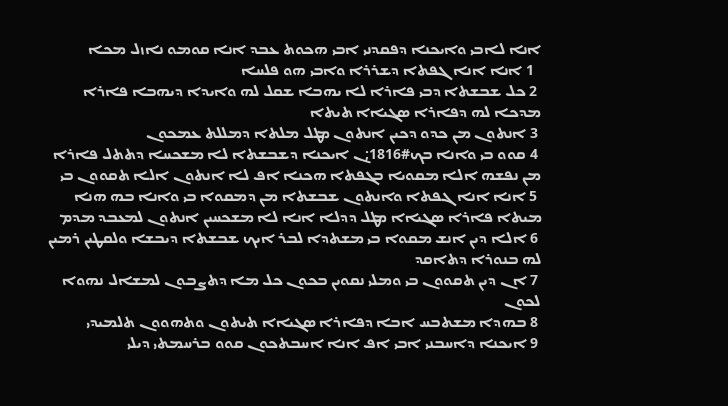ܐܢܐ ܠܐܒܝ ܘܐܝܟܢܐ ܕܦܩܕܢܝ ܐܒܝ ܗܟܘܬ ܥܒܕ ܐܢܐ ܩܘܡܘ ܢܐܙܠ ܡܟܐ
  1 ܐܢܐ ܐܢܐ ܓܦܬܐ ܕܫܪܪܐ ܘܐܒܝ ܗܘ ܦܠܚܐ
 2 ܟܠ ܫܒܫܬܐ ܕܒܝ ܦܐܪܐ ܠܐ ܝܗܒܐ ܫܩܠ ܠܗ ܘܐܝܕܐ ܕܝܗܒܐ ܦܐܪܐ ܡܕܟܐ ܠܗ ܕܦܐܪܐ ܤܓܝܐܐ ܬܝܬܐ
 3 ܐܢܬܘܢ ܡܢ ܟܕܘ ܕܟܝܢ ܐܢܬܘܢ ܡܛܠ ܡܠܬܐ ܕܡܠܠܬ ܥܡܟܘܢ
 4 ܩܘܘ ܒܝ ܘܐܢܐ ܒܟ#1816;ܢ ܐܝܟܢܐ ܕܫܒܫܬܐ ܠܐ ܡܫܟܚܐ ܕܬܬܠ ܦܐܪܐ ܡܢ ܢܦܫܗ ܐܠܐ ܡܩܘܝܐ ܒܓܦܬܐ ܗܟܢܐ ܐܦ ܠܐ ܐܢܬܘܢ ܐܠܐ ܬܩܘܘܢ ܒܝ
 5 ܐܢܐ ܐܢܐ ܓܦܬܐ ܘܐܢܬܘܢ ܫܒܫܬܐ ܡܢ ܕܡܩܘܐ ܒܝ ܘܐܢܐ ܒܗ ܗܢܐ ܡܝܬܐ ܦܐܪܐ ܤܓܝܐܐ ܡܛܠ ܕܕܠܐ ܐܢܐ ܠܐ ܡܫܟܚܝܢ ܐܢܬܘܢ ܠܡܥܒܕ ܡܕܡ
 6 ܐܠܐ ܕܝܢ ܐܢܫ ܡܩܘܐ ܒܝ ܡܫܬܕܐ ܠܒܪ ܐܝܟ ܫܒܫܬܐ ܕܝܒܫܐ ܘܠܩܛܝܢ ܪܡܝܢ ܠܗ ܒܢܘܪܐ ܕܬܐܩܕ
 7 ܐܢ ܕܝܢ ܬܩܘܘܢ ܒܝ ܘܡܠܝ ܢܩܘܝܢ ܒܟܘܢ ܟܠ ܡܐ ܕܬܨܒܘܢ ܠܡܫܐܠ ܢܗܘܐ ܠܟܘܢ
 8 ܒܗܕܐ ܡܫܬܒܚ ܐܒܐ ܕܦܐܪܐ ܤܓܝܐܐ ܬܝܬܘܢ ܘܬܗܘܘܢ ܬܠܡܝܕܝ
 9 ܐܝܟܢܐ ܕܐܚܒܢܝ ܐܒܝ ܐܦ ܐܢܐ ܐܚܒܬܟܘܢ ܩܘܘ ܒܪܚܡܬܝ ܕܝܠܝ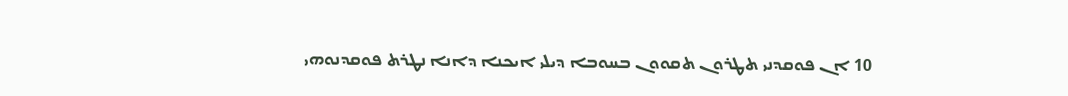10 ܐܢ ܦܘܩܕܢܝ ܬܛܪܘܢ ܬܩܘܘܢ ܒܚܘܒܐ ܕܝܠܝ ܐܝܟܢܐ ܕܐܢܐ ܢܛܪܬ ܦܘܩܕܢܘܗܝ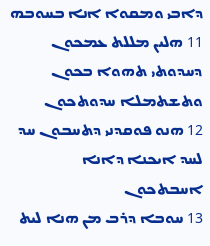ܕܐܒܝ ܘܡܩܘܐ ܐܢܐ ܒܚܘܒܗ
11 ܗܠܝܢ ܡܠܠܬ ܥܡܟܘܢ ܕܚܕܘܬܝ ܬܗܘܐ ܒܟܘܢ ܘܬܫܬܡܠܐ ܚܕܘܬܟܘܢ
12 ܗܢܘ ܦܘܩܕܢܝ ܕܬܚܒܘܢ ܚܕ ܠܚܕ ܐܝܟܢܐ ܕܐܢܐ ܐܚܒܬܟܘܢ
13 ܚܘܒܐ ܕܪܒ ܡܢ ܗܢܐ ܠܝܬ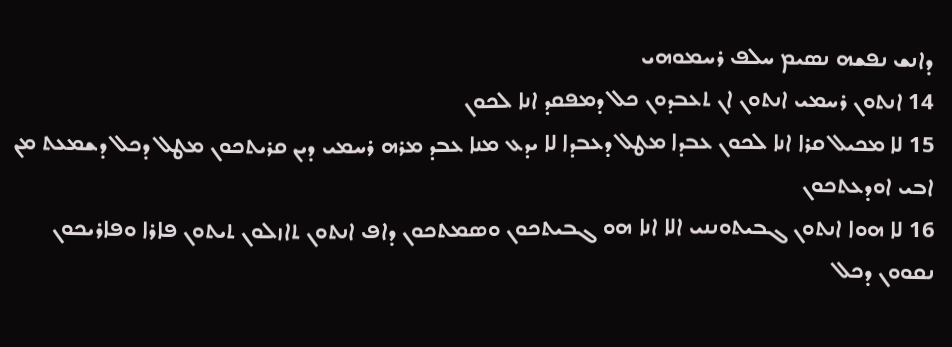ܕܐܢܫ ܢܦܫܗ ܢܤܝܡ ܚܠܦ ܪܚܡܘܗܝ
14 ܐܢܬܘܢ ܪܚܡܝ ܐܢܬܘܢ ܐܢ ܬܥܒܕܘܢ ܟܠ ܕܡܦܩܕ ܐܢܐ ܠܟܘܢ
15 ܠܐ ܡܟܝܠ ܩܪܐ ܐܢܐ ܠܟܘܢ ܥܒܕܐ ܡܛܠ ܕܥܒܕܐ ܠܐ ܝܕܥ ܡܢܐ ܥܒܕ ܡܪܗ ܪܚܡܝ ܕܝܢ ܩܪܝܬܟܘܢ ܡܛܠ ܕܟܠ ܕܫܡܥܬ ܡܢ ܐܒܝ ܐܘܕܥܬܟܘܢ
16 ܠܐ ܗܘܐ ܐܢܬܘܢ ܓܒܝܬܘܢܢܝ ܐܠܐ ܐܢܐ ܗܘ ܓܒܝܬܟܘܢ ܘܤܡܬܟܘܢ ܕܐܦ ܐܢܬܘܢ ܬܐܙܠܘܢ ܬܝܬܘܢ ܦܐܪܐ ܘܦܐܪܝܟܘܢ ܢܩܘܘܢ ܕܟܠ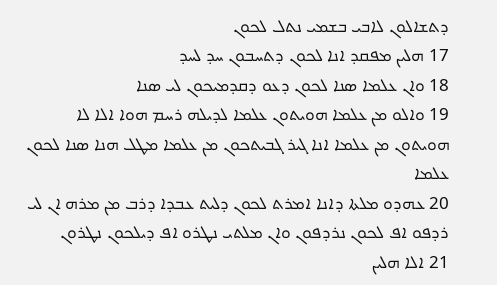ܕܬܫܐܠܘܢ ܠܐܒܝ ܒܫܡܝ ܢܬܠ ܠܟܘܢ
17 ܗܠܝܢ ܡܦܩܕ ܐܢܐ ܠܟܘܢ ܕܬܚܒܘܢ ܚܕ ܠܚܕ
18 ܘܐܢ ܥܠܡܐ ܤܢܐ ܠܟܘܢ ܕܥܘ ܕܩܕܡܝܟܘܢ ܠܝ ܤܢܐ
19 ܘܐܠܘ ܡܢ ܥܠܡܐ ܗܘܝܬܘܢ ܥܠܡܐ ܠܕܝܠܗ ܪܚܡ ܗܘܐ ܐܠܐ ܠܐ ܗܘܝܬܘܢ ܡܢ ܥܠܡܐ ܐܢܐ ܓܝܪ ܓܒܝܬܟܘܢ ܡܢ ܥܠܡܐ ܡܛܠ ܗܢܐ ܤܢܐ ܠܟܘܢ ܥܠܡܐ
20 ܥܗܕܘ ܡܠܬܐ ܕܐܢܐ ܐܡܪܬ ܠܟܘܢ ܕܠܝܬ ܥܒܕܐ ܕܪܒ ܡܢ ܡܪܗ ܐܢ ܠܝ ܪܕܦܘ ܐܦ ܠܟܘܢ ܢܪܕܦܘܢ ܘܐܢ ܡܠܬܝ ܢܛܪܘ ܐܦ ܕܝܠܟܘܢ ܢܛܪܘܢ
21 ܐܠܐ ܗܠܝܢ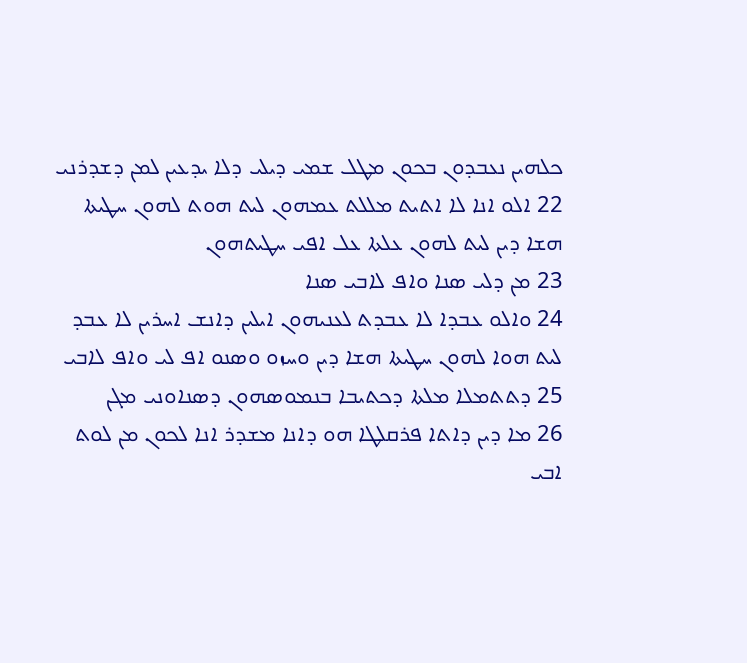ܟܠܗܝܢ ܢܥܒܕܘܢ ܒܟܘܢ ܡܛܠ ܫܡܝ ܕܝܠܝ ܕܠܐ ܝܕܥܝܢ ܠܡܢ ܕܫܕܪܢܝ
22 ܐܠܘ ܐܢܐ ܠܐ ܐܬܝܬ ܡܠܠܬ ܥܡܗܘܢ ܠܝܬ ܗܘܬ ܠܗܘܢ ܚܛܝܬܐ ܗܫܐ ܕܝܢ ܠܝܬ ܠܗܘܢ ܥܠܬܐ ܥܠ ܐܦܝ ܚܛܝܬܗܘܢ
23 ܡܢ ܕܠܝ ܤܢܐ ܘܐܦ ܠܐܒܝ ܤܢܐ
24 ܘܐܠܘ ܥܒܕܐ ܠܐ ܥܒܕܬ ܠܥܢܝܗܘܢ ܐܝܠܝܢ ܕܐܢܫ ܐܚܪܝܢ ܠܐ ܥܒܕ ܠܝܬ ܗܘܐ ܠܗܘܢ ܚܛܝܬܐ ܗܫܐ ܕܝܢ ܘܚܙܘ ܘܤܢܘ ܐܦ ܠܝ ܘܐܦ ܠܐܒܝ
25 ܕܬܬܡܠܐ ܡܠܬܐ ܕܟܬܝܒܐ ܒܢܡܘܤܗܘܢ ܕܤܢܐܘܢܝ ܡܓܢ
26 ܡܐ ܕܝܢ ܕܐܬܐ ܦܪܩܠܛܐ ܗܘ ܕܐܢܐ ܡܫܕܪ ܐܢܐ ܠܟܘܢ ܡܢ ܠܘܬ ܐܒܝ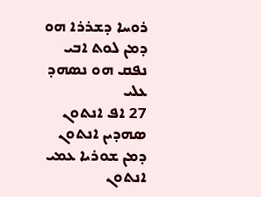ܪܘܚܐ ܕܫܪܪܐ ܗܘ ܕܡܢ ܠܘܬ ܐܒܝ ܢܦܩ ܗܘ ܢܤܗܕ ܥܠܝ
27 ܐܦ ܐܢܬܘܢ ܤܗܕܝܢ ܐܢܬܘܢ ܕܡܢ ܫܘܪܝܐ ܥܡܝ ܐܢܬܘܢ